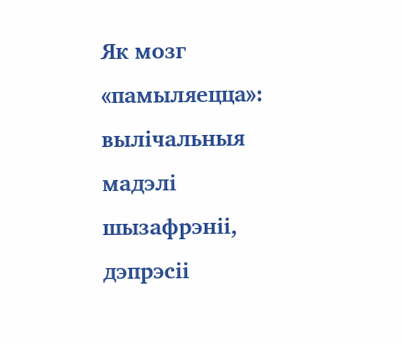Як мозг «памыляецца»: вылічальныя мадэлі шызафрэніі, дэпрэсіі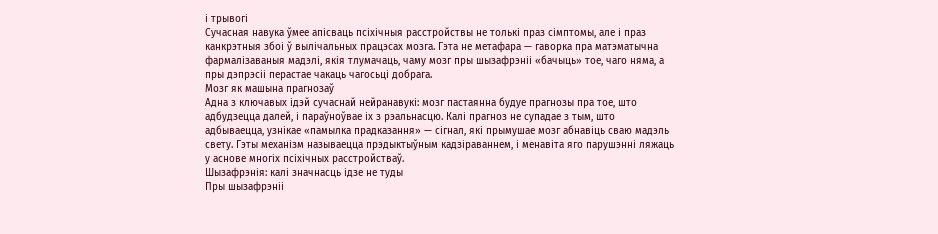і трывогі
Сучасная навука ўмее апісваць псіхічныя расстройствы не толькі праз сімптомы, але і праз канкрэтныя збоі ў вылічальных працэсах мозга. Гэта не метафара — гаворка пра матэматычна фармалізаваныя мадэлі, якія тлумачаць, чаму мозг пры шызафрэніі «бачыць» тое, чаго няма, а пры дэпрэсіі перастае чакаць чагосьці добрага.
Мозг як машына прагнозаў
Адна з ключавых ідэй сучаснай нейранавукі: мозг пастаянна будуе прагнозы пра тое, што адбудзецца далей, і параўноўвае іх з рэальнасцю. Калі прагноз не супадае з тым, што адбываецца, узнікае «памылка прадказання» — сігнал, які прымушае мозг абнавіць сваю мадэль свету. Гэты механізм называецца прэдыктыўным кадзіраваннем, і менавіта яго парушэнні ляжаць у аснове многіх псіхічных расстройстваў.
Шызафрэнія: калі значнасць ідзе не туды
Пры шызафрэніі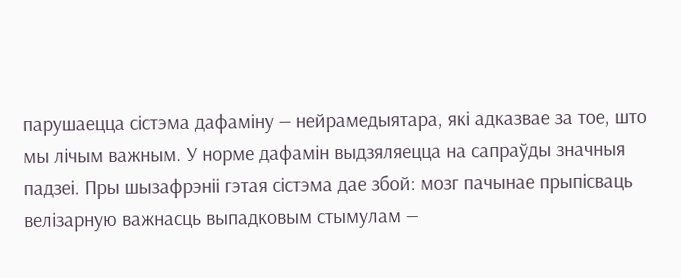парушаецца сістэма дафаміну — нейрамедыятара, які адказвае за тое, што мы лічым важным. У норме дафамін выдзяляецца на сапраўды значныя падзеі. Пры шызафрэніі гэтая сістэма дае збой: мозг пачынае прыпісваць велізарную важнасць выпадковым стымулам —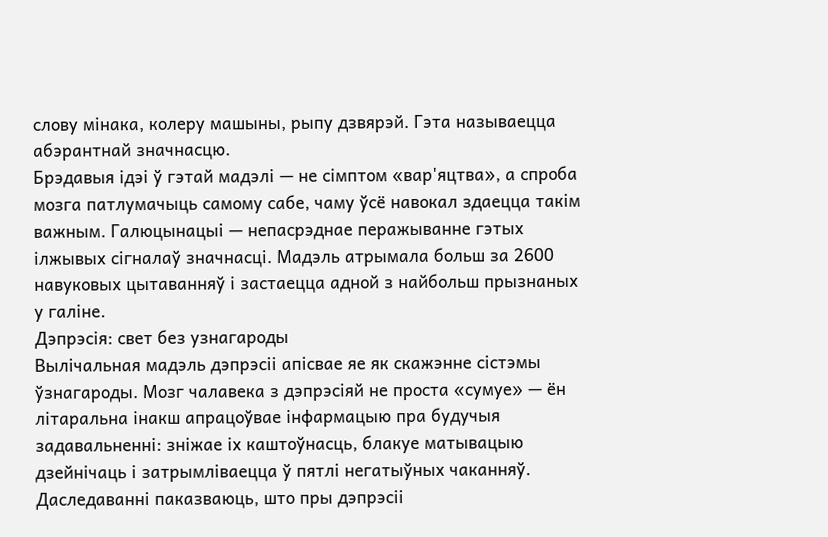слову мінака, колеру машыны, рыпу дзвярэй. Гэта называецца абэрантнай значнасцю.
Брэдавыя ідэі ў гэтай мадэлі — не сімптом «вар'яцтва», а спроба мозга патлумачыць самому сабе, чаму ўсё навокал здаецца такім важным. Галюцынацыі — непасрэднае перажыванне гэтых ілжывых сігналаў значнасці. Мадэль атрымала больш за 2600 навуковых цытаванняў і застаецца адной з найбольш прызнаных у галіне.
Дэпрэсія: свет без узнагароды
Вылічальная мадэль дэпрэсіі апісвае яе як скажэнне сістэмы ўзнагароды. Мозг чалавека з дэпрэсіяй не проста «сумуе» — ён літаральна інакш апрацоўвае інфармацыю пра будучыя задавальненні: зніжае іх каштоўнасць, блакуе матывацыю дзейнічаць і затрымліваецца ў пятлі негатыўных чаканняў. Даследаванні паказваюць, што пры дэпрэсіі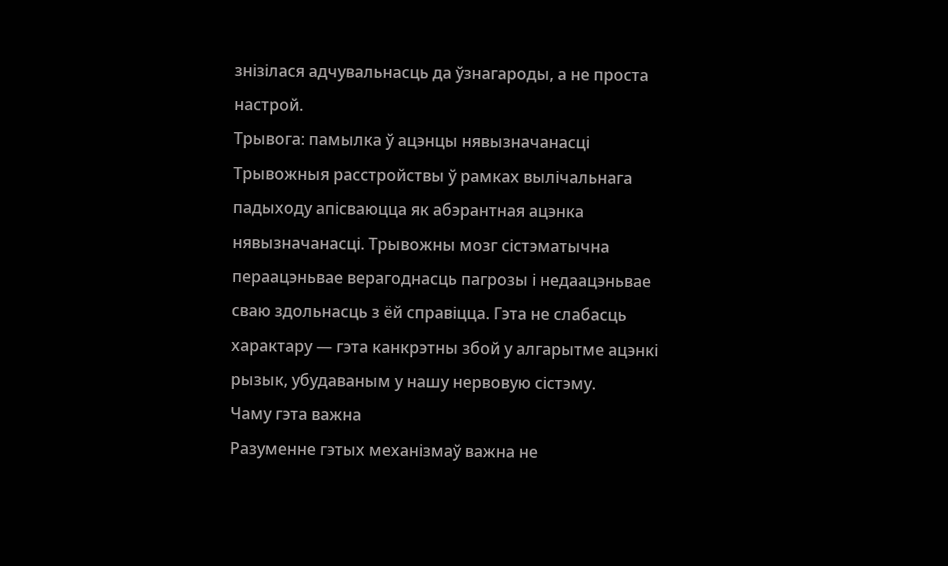знізілася адчувальнасць да ўзнагароды, а не проста настрой.
Трывога: памылка ў ацэнцы нявызначанасці
Трывожныя расстройствы ў рамках вылічальнага падыходу апісваюцца як абэрантная ацэнка нявызначанасці. Трывожны мозг сістэматычна пераацэньвае верагоднасць пагрозы і недаацэньвае сваю здольнасць з ёй справіцца. Гэта не слабасць характару — гэта канкрэтны збой у алгарытме ацэнкі рызык, убудаваным у нашу нервовую сістэму.
Чаму гэта важна
Разуменне гэтых механізмаў важна не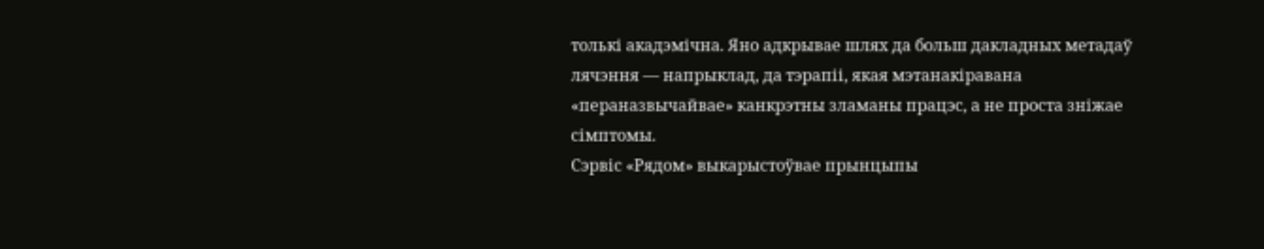толькі акадэмічна. Яно адкрывае шлях да больш дакладных метадаў лячэння — напрыклад, да тэрапіі, якая мэтанакіравана «пераназвычайвае» канкрэтны зламаны працэс, а не проста зніжае сімптомы.
Сэрвіс «Рядом» выкарыстоўвае прынцыпы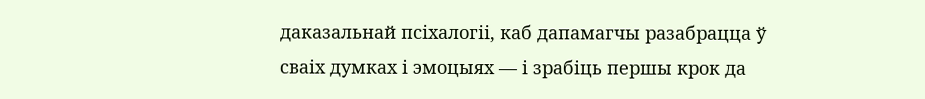даказальнай псіхалогіі, каб дапамагчы разабрацца ў сваіх думках і эмоцыях — і зрабіць першы крок да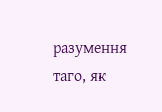разумення таго, як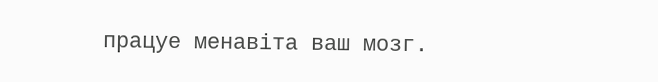працуе менавіта ваш мозг.